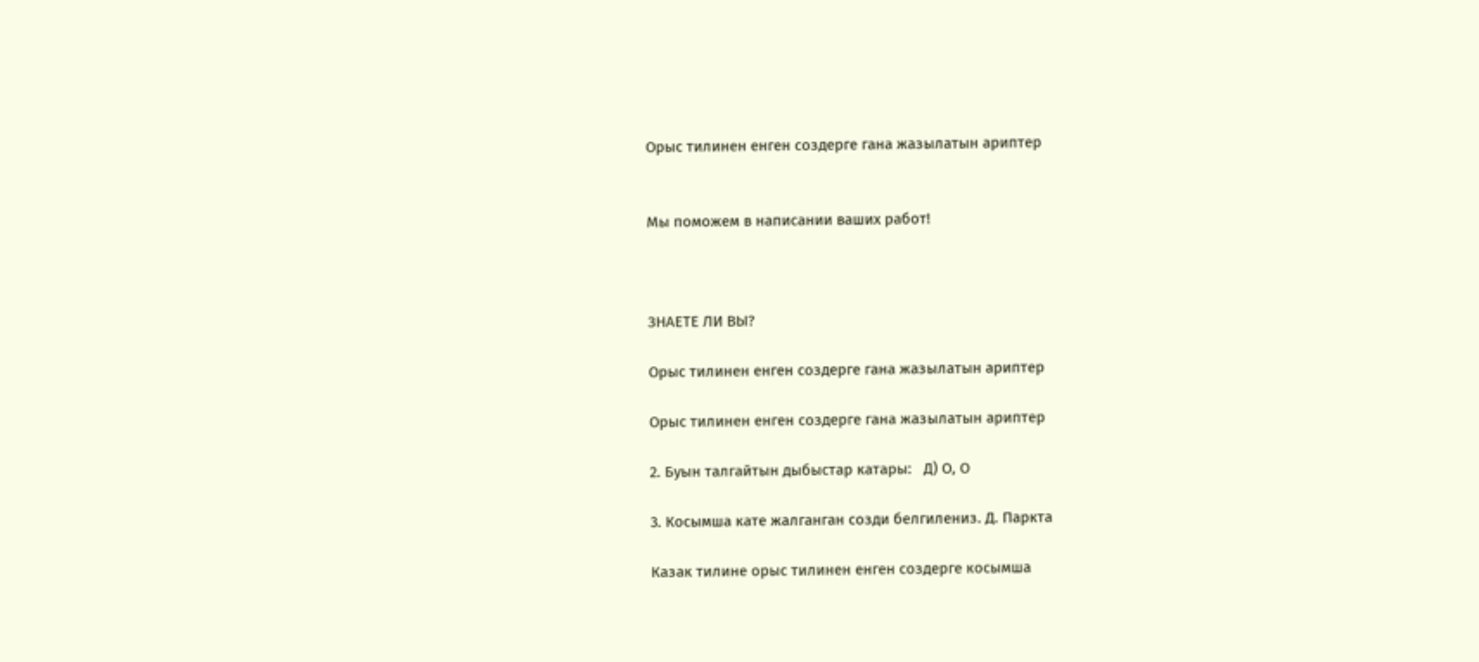Орыс тилинен енген создерге гана жазылатын ариптер


Мы поможем в написании ваших работ!



ЗНАЕТЕ ЛИ ВЫ?

Орыс тилинен енген создерге гана жазылатын ариптер

Орыс тилинен енген создерге гана жазылатын ариптер

2. Буын талгайтын дыбыстар катары:   Д) О, О

3. Косымша кате жалганган созди белгилениз. Д. Паркта

Казак тилине орыс тилинен енген создерге косымша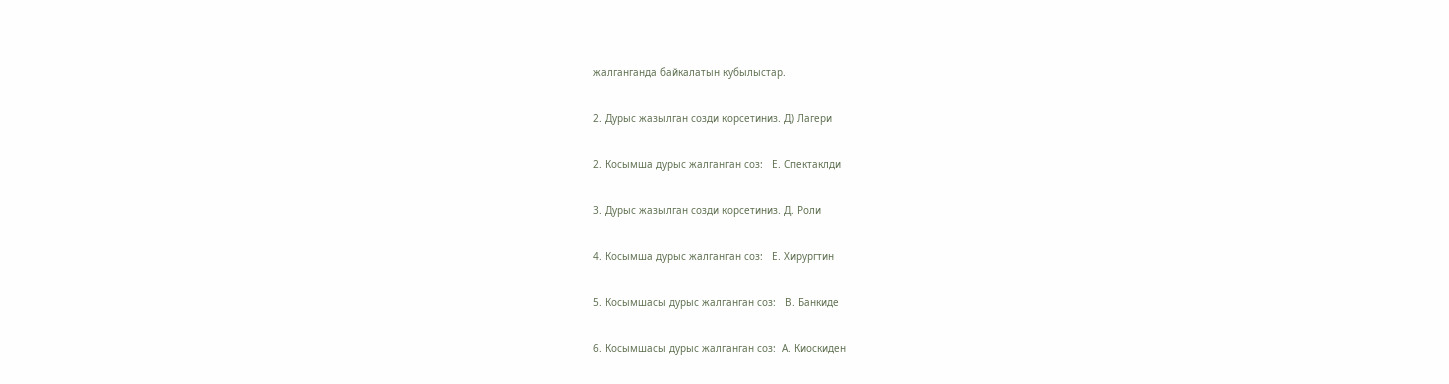жалганганда байкалатын кубылыстар.

2. Дурыс жазылган созди корсетиниз. Д) Лагери

2. Косымша дурыс жалганган соз:   Е. Спектаклди

3. Дурыс жазылган созди корсетиниз. Д. Роли

4. Косымша дурыс жалганган соз:   Е. Хирургтин

5. Косымшасы дурыс жалганган соз:   В. Банкиде

6. Косымшасы дурыс жалганган соз:  А. Киоскиден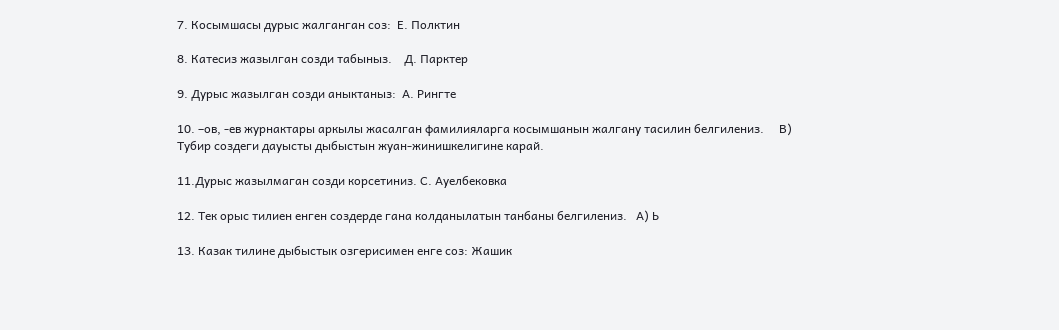7. Косымшасы дурыс жалганган соз:  Е. Полктин

8. Катесиз жазылган созди табыныз.    Д. Парктер

9. Дурыс жазылган созди аныктаныз:  А. Рингте

10. –ов, -ев журнактары аркылы жасалган фамилияларга косымшанын жалгану тасилин белгилениз.     В) Тубир создеги дауысты дыбыстын жуан-жинишкелигине карай.

11.Дурыс жазылмаган созди корсетиниз. С. Ауелбековка

12. Тек орыс тилиен енген создерде гана колданылатын танбаны белгилениз.   А) Ь

13. Казак тилине дыбыстык озгерисимен енге соз: Жашик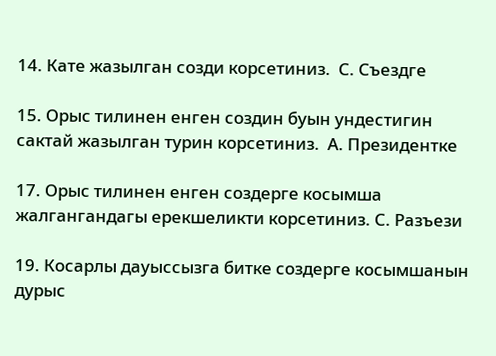14. Кате жазылган созди корсетиниз.  С. Съездге

15. Орыс тилинен енген создин буын ундестигин сактай жазылган турин корсетиниз.  А. Президентке

17. Орыс тилинен енген создерге косымша жалгангандагы ерекшеликти корсетиниз. С. Разъези

19. Косарлы дауыссызга битке создерге косымшанын дурыс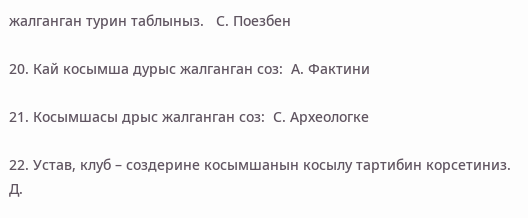жалганган турин таблыныз.   С. Поезбен

20. Кай косымша дурыс жалганган соз:  А. Фактини

21. Косымшасы дрыс жалганган соз:  С. Археологке

22. Устав, клуб – создерине косымшанын косылу тартибин корсетиниз.   Д.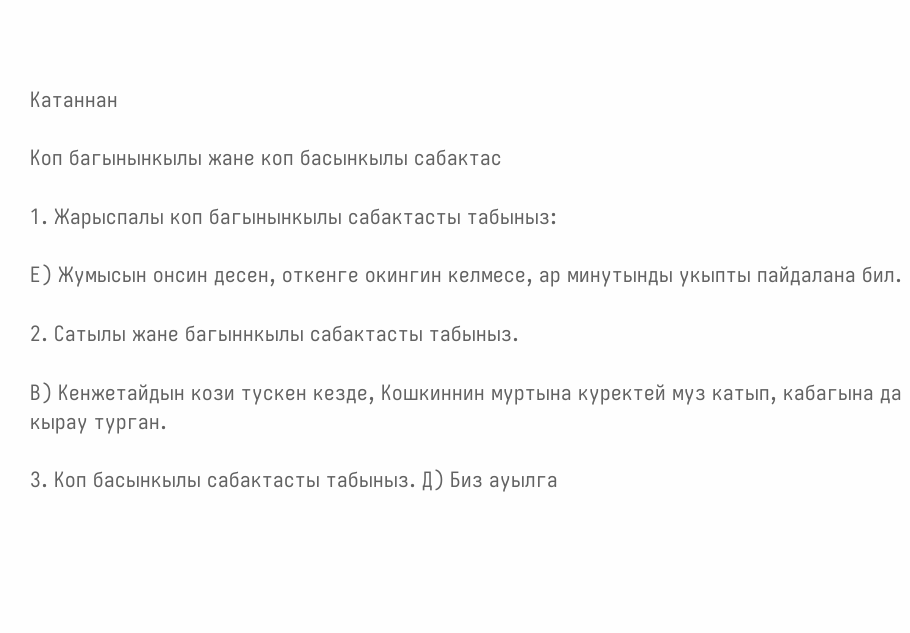Катаннан

Коп багынынкылы жане коп басынкылы сабактас

1. Жарыспалы коп багынынкылы сабактасты табыныз:

Е) Жумысын онсин десен, откенге окингин келмесе, ар минутынды укыпты пайдалана бил.

2. Сатылы жане багыннкылы сабактасты табыныз.

В) Кенжетайдын кози тускен кезде, Кошкиннин муртына куректей муз катып, кабагына да кырау турган.

3. Коп басынкылы сабактасты табыныз. Д) Биз ауылга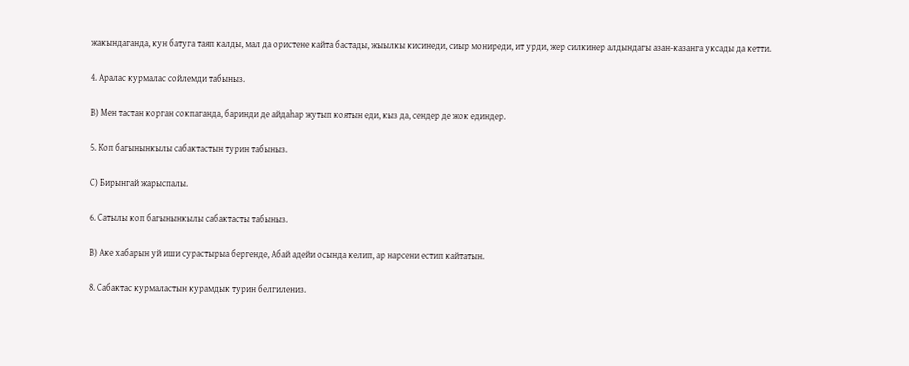жакындаганда, кун батуга таяп калды, мал да ористене кайта бастады, жыылкы кисинеди, сиыр мониреди, ит урди, жер силкинер алдындагы азан-казанга уксады да кетти.

4. Аралас курмалас сойлемди табыныз.

В) Мен тастан корган сокпаганда, баринди де айдаһар жутып коятын еди, кыз да, сендер де жок единдер.

5. Коп багынынкылы сабактастын турин табыныз.

С) Бирынгай жарыспалы.

6. Сатылы коп багынынкылы сабактасты табыныз.

В) Аке хабарын уй иши сурастырыа бергенде, Абай адейи осында келип, ар нарсени естип кайтатын.

8. Сабактас курмаластын курамдык турин белгилениз.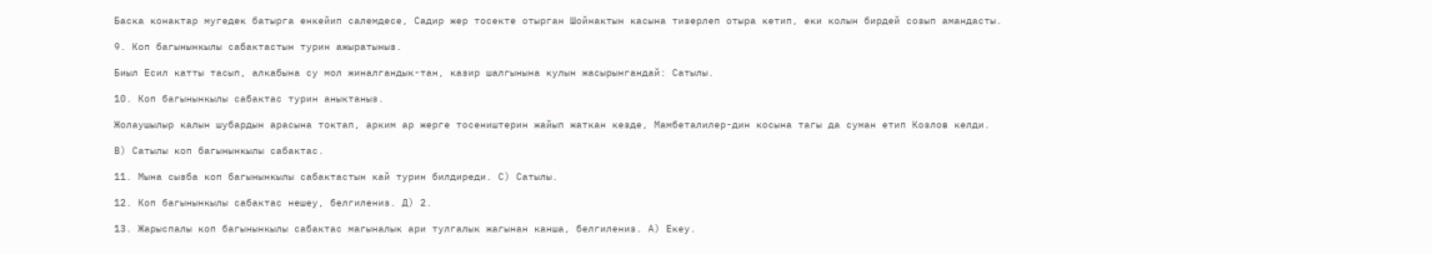Баска конактар мугедек батырга енкейип салемдесе, Садир жер тосекте отырган Шойнактын касына тизерлеп отыра кетип, еки колын бирдей созып амандасты.

9. Коп багынынкылы сабактастын турин ажыратыныз.

Биыл Есил катты тасып, алкабына су мол жиналгандык-тан, казир шалгынына кулын жасырынгандай: Сатылы.

10. Коп багынынкылы сабактас турин аныктаныз.

Жолаушылыр калын шубардын арасына токтап, арким ар жерге тосеништерин жайып жаткан кезде, Мамбеталилер-дин косына тагы да суман етип Козлов келди.

В) Сатылы коп багынынкылы сабактас.

11. Мына сызба коп багынынкылы сабактастын кай турин билдиреди. С) Сатылы.

12. Коп багынынкылы сабактас нешеу, белгилениз. Д) 2.

13. Жарыспалы коп багынынкылы сабактас магыналык ари тулгалык жагынан канша, белгилениз. А) Екеу.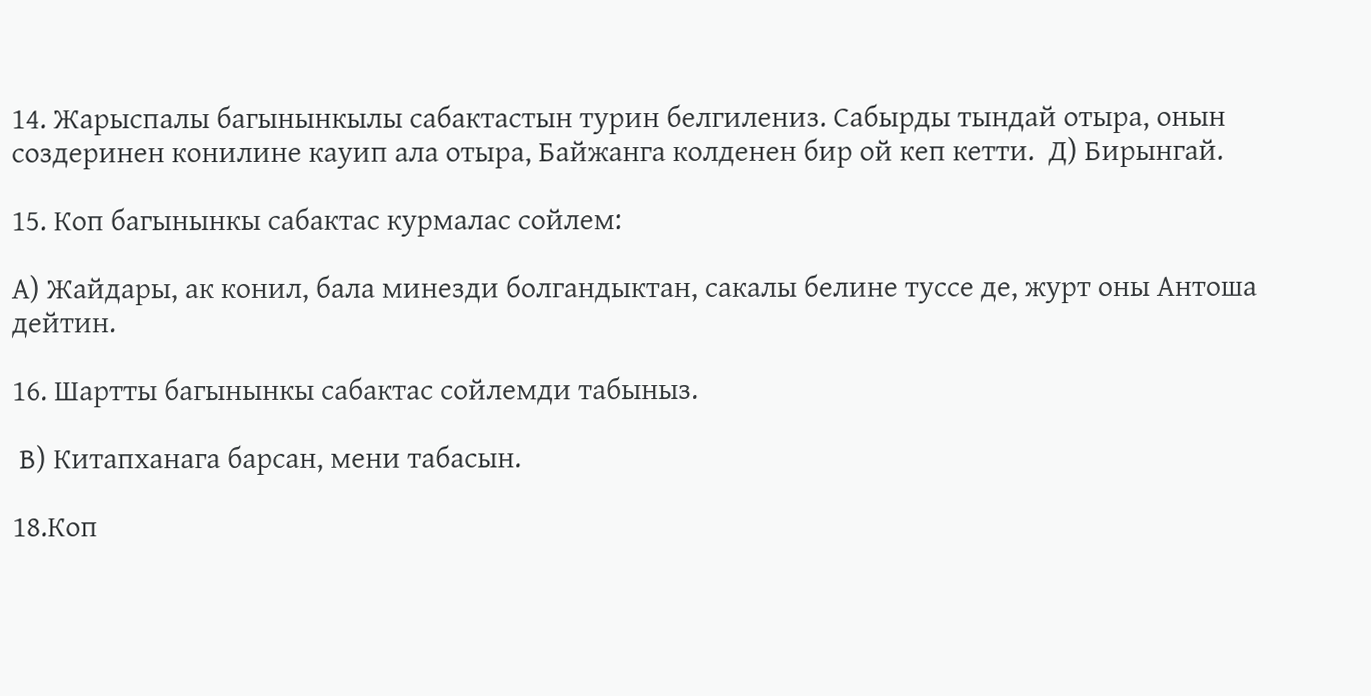14. Жарыспалы багынынкылы сабактастын турин белгилениз. Сабырды тындай отыра, онын создеринен конилине кауип ала отыра, Байжанга колденен бир ой кеп кетти.  Д) Бирынгай.

15. Коп багынынкы сабактас курмалас сойлем:

А) Жайдары, ак конил, бала минезди болгандыктан, сакалы белине туссе де, журт оны Антоша дейтин.

16. Шартты багынынкы сабактас сойлемди табыныз.

 В) Китапханага барсан, мени табасын.

18.Коп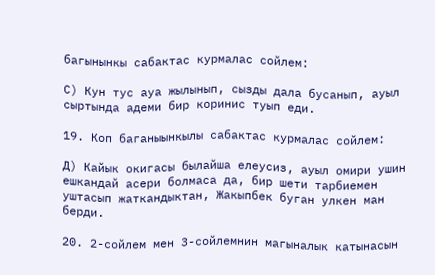багынынкы сабактас курмалас сойлем:

С) Кун тус ауа жылынып, сызды дала бусанып, ауыл сыртында адеми бир коринис туып еди.

19. Коп баганыынкылы сабактас курмалас сойлем:

Д) Кайык окигасы былайша елеусиз, ауыл омири ушин ешкандай асери болмаса да, бир шети тарбиемен уштасып жаткандыктан, Жакыпбек буган улкен ман берди.

20. 2-сойлем мен 3-сойлемнин магыналык катынасын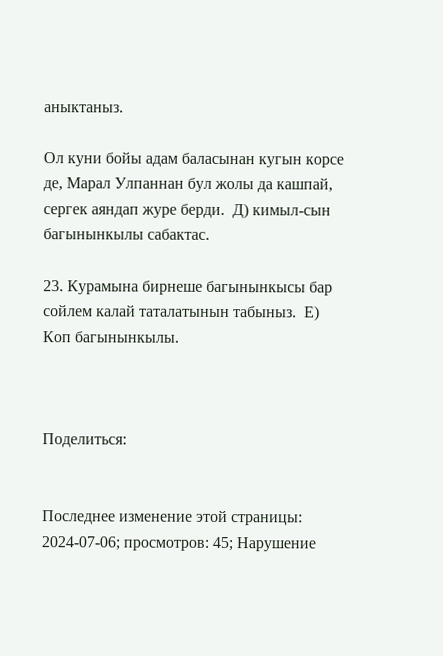аныктаныз.

Ол куни бойы адам баласынан кугын корсе де, Марал Улпаннан бул жолы да кашпай, сергек аяндап журе берди.  Д) кимыл-сын багынынкылы сабактас.

23. Курамына бирнеше багынынкысы бар сойлем калай таталатынын табыныз.  Е) Коп багынынкылы.



Поделиться:


Последнее изменение этой страницы: 2024-07-06; просмотров: 45; Нарушение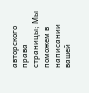авторского права страницы; Мы поможем в написании вашей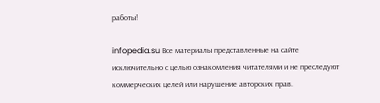работы!

infopedia.su Все материалы представленные на сайте исключительно с целью ознакомления читателями и не преследуют коммерческих целей или нарушение авторских прав.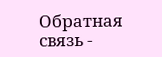Обратная связь -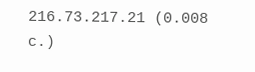216.73.217.21 (0.008 с.)